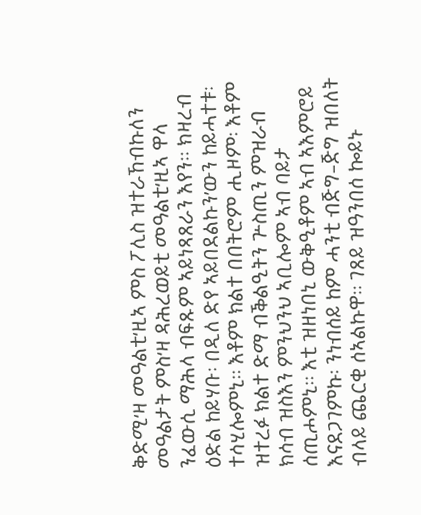ቅድሚ‘ዛ መዓልቲ‘ዚኣ ምስ ፖሊስ ዝተራኸብኩለን መዓልታት ምስ‘ዛ ዳሕረወይቲ መዓልቲ‘ዚኣ ዋላ ንፈውሲ ማሕላ ብፍጹም ኣይነጻጸራን እየን። ክዛረብ ዕድል ከይሃቡ፡ በዲለ ድየ ኣይበደልኩን’ውን ከይሓተቱ፡ ተሳሂሎምኒ። እቶም ክልተ በበትሮም ሒዞም፡ እቶም ዝተረፉ ክልተ ድማ ብቕልዒትን ጕስጢን ምዝራብ ክሳብ ዝስእን ምንህንህ ኣቢሎም ኣብ ባይታ ሰጢሖምኒ። እቲ ዝዘነበኒ ውቅዒቶም ኣብ ኣእምሮይ እናደጋገምኩ፡ ንነብሰይ ከም ሓንቲ ብጅግ–ጅግ ዝበለት ብላይ ጨርቂ ሰኣልኩዋ። ገጸይ ዝዓንበሰ ኰይኑ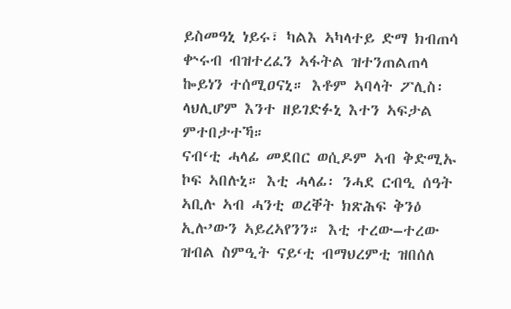ይስመዓኒ ነይሩ፣ ካልእ ኣካላተይ ድማ ክብጠሳ ቍሩብ ብዝተረፈን ኣፋትል ዝተንጠልጠላ ኰይነን ተሰሚዐናኒ። እቶም ኣባላት ፖሊስ፡ ላህሊሆም እንተ ዘይገድፉኒ እተን ኣፍታል ምተበታተኻ።
ናብ‘ቲ ሓላፊ መደበር ወሲዶም ኣብ ቅድሚኡ ኮፍ ኣበሉኒ። እቲ ሓላፊ፡ ንሓደ ርብዒ ሰዓት ኣቢሉ ኣብ ሓንቲ ወረቐት ክጽሕፍ ቅንዕ ኢሉ’ውን ኣይረኣየንን። እቲ ተረው–ተረው ዝብል ስምዒት ናይ‘ቲ ብማህረምቲ ዝበሰለ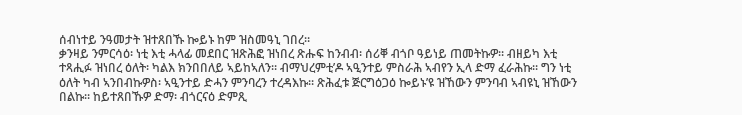ሰብነተይ ንዓመታት ዝተጸበኹ ኰይኑ ከም ዝስመዓኒ ገበረ።
ቃንዛይ ንምርሳዕ፡ ነቲ እቲ ሓላፊ መደበር ዝጽሕፎ ዝነበረ ጽሑፍ ከንብብ፡ ሰሪቐ ብጎቦ ዓይነይ ጠመትኩዎ። ብዘይካ እቲ ተጻሒፉ ዝነበረ ዕለት፡ ካልእ ክንበበለይ ኣይከኣለን። ብማህረምቲ’ዶ ኣዒንተይ ምስራሕ ኣብየን ኢላ ድማ ፈራሕኩ። ግን ነቲ ዕለት ካብ ኣንበብኩዎስ፡ ኣዒንተይ ድሓን ምንባረን ተረዳእኩ። ጽሕፈቱ ጅርግዕጋዕ ኰይኑ’ዩ ዝኸውን ምንባብ ኣብዩኒ ዝኸውን በልኩ። ከይተጸበኹዎ ድማ፡ ብጎርናዕ ድምጺ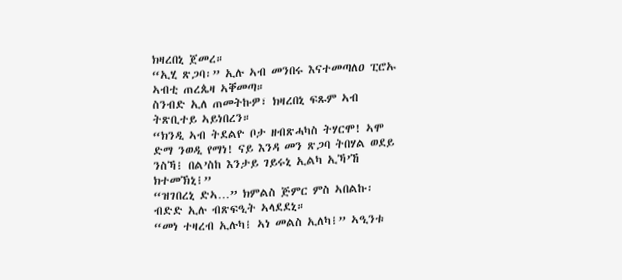ክዛረበኒ ጀመረ።
“ኢሂ ጽጋባ፡” ኢሉ ኣብ መንበሩ እናተመጣለዐ ፒሮኡ ኣብቲ ጠረጴዛ ኣቐመጣ።
ስንብድ ኢለ ጠመትኩዎ፣ ክዛረበኒ ፍጹም ኣብ ትጽቢተይ ኣይነበረን።
“ክንዲ ኣብ ትደልዮ ቦታ ዘብጽሓካስ ትሃርሞ! ኣሞ ድማ ንወዲ የማነ! ናይ እንዳ መን ጽጋባ ትበሃል ወደይ ንስኻ፧ በል’ስከ እንታይ ገይሩኒ ኢልካ ኢኻ’ኸ ክተመኽኒ፧”
“ዝገበረኒ ድኣ…” ክምልስ ጅምር ምስ ኣበልኩ፡ ብድድ ኢሉ ብጽፍዒት ኣላደደኒ።
“መነ ተዛረብ ኢሉካ፧ ኣነ መልስ ኢለካ፧” ኣዒንቱ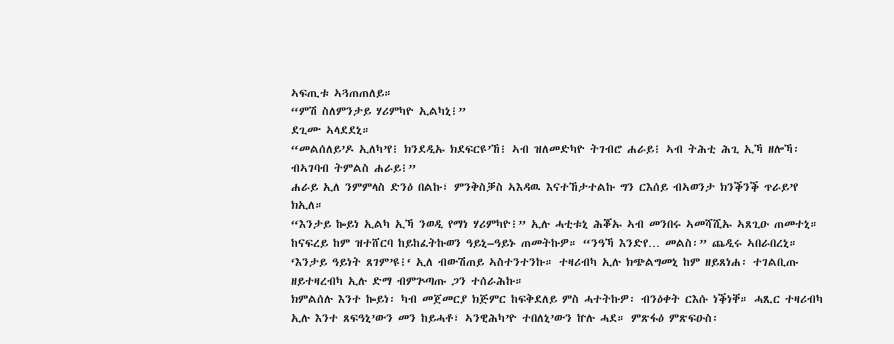ኣፍጢቱ ኣጓጠጠለይ።
“ምሽ ስለምንታይ ሃሪምካዮ ኢልካኒ፧”
ደጊሙ ኣላደደኒ።
“መልሰለይ’ዶ ኢለካ’የ፧ ክንደዲኡ ክደፍርዩ’ኸ፧ ኣብ ዝለመድካዮ ትገብሮ ሐራይ፧ ኣብ ትሕቲ ሕጊ ኢኻ ዘሎኻ፡ ብኣገባብ ትምልስ ሐራይ፧”
ሐራይ ኢለ ንምምላስ ድንዕ በልኩ፣ ምንቅስቓስ ኣእዳዉ እናተኸታተልኩ ግን ርእሰይ ብኣወንታ ክንቕንቕ ጥራይ’የ ክኢለ።
“እንታይ ኰይነ ኢልካ ኢኻ ንወዲ የማነ ሃሪምካዮ፧” ኢሉ ሓቲቱኒ ሕቖኡ ኣብ መንበሩ ኣመሻሺኡ ኣጸጊዑ ጠመተኒ። ከናፍረይ ከም ዝተሸርባ ከይከፈትኩወን ዓይኒ–ዓይኑ ጠመትኩዎ። “ንዓኻ እንድየ… መልስ፡” ጨዲሩ ኣበራበረኒ። ‘እንታይ ዓይነት ጸገም’ዩ፧‘ ኢለ ብውሽጠይ ኣስተንተንኩ። ተዛሪብካ ኢሉ ክጭልግመኒ ከም ዘይጸነሐ፡ ተገልቢጡ ዘይተዛረብካ ኢሉ ድማ ብምጕጣጡ ጋን ተሰራሕኩ።
ክምልሰሉ እንተ ኰይነ፡ ካብ መጀመርያ ክጅምር ከፍቅደለይ ምስ ሓተትኩዎ፡ ብንዕቀት ርእሱ ነቕነቐ። ሓጺር ተዛሪብካ ኢሉ እንተ ጸፍዓኒ’ውን መን ከይሓቶ፣ ኣንዊሕካ’ዮ ተበለኒ’ውን ኵሉ ሓደ። ምጽፋዕ ምጽፍዑስ፡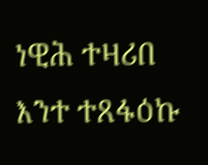ነዊሕ ተዛሪበ እንተ ተጸፋዕኩ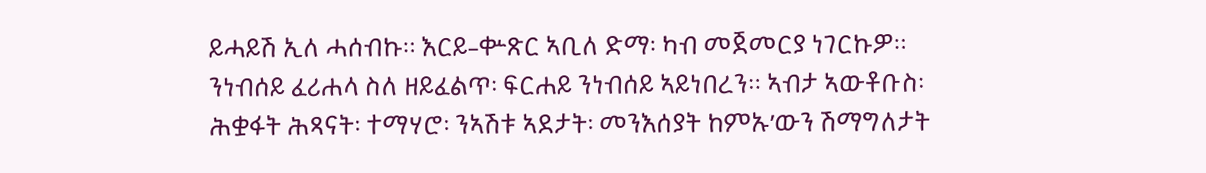ይሓይሽ ኢለ ሓሰብኩ። እርይ–ቍጽር ኣቢለ ድማ፡ ካብ መጀመርያ ነገርኩዎ።
ንነብሰይ ፈሪሐላ ስለ ዘይፈልጥ፡ ፍርሐይ ንነብሰይ ኣይነበረን። ኣብታ ኣውቶቡስ፡ ሕቋፋት ሕጻናት፡ ተማሃሮ፡ ንኣሽቱ ኣደታት፡ መንእሰያት ከምኡ’ውን ሽማግለታት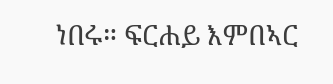ነበሩ። ፍርሐይ እምበኣር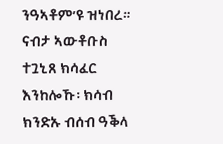ንዓኣቶም’ዩ ዝነበረ። ናብታ ኣውቶቡስ ተጓኒጸ ክሳፈር እንከሎኹ፡ ክሳብ ክንድኡ ብሰብ ዓቕላ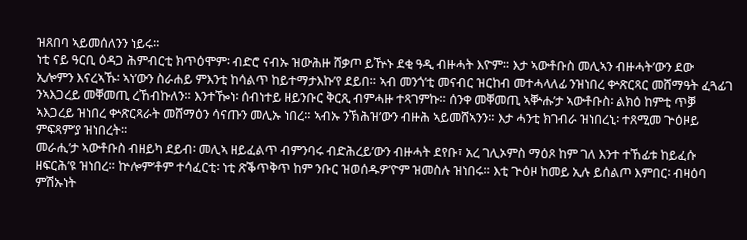ዝጸበባ ኣይመሰለንን ነይሩ።
ነቲ ናይ ዓርቢ ዕዳጋ ሕምብርቲ ክጥዕሞም፡ ብድሮ ናብኡ ዝውሕዙ ሸቃጦ ይዅኑ ደቂ ዓዲ ብዙሓት እዮም። እታ ኣውቶቡስ መሊኣን ብዙሓት’ውን ደው ኢሎምን እናረኣኹ፡ ኣነ’ውን ስራሐይ ምእንቲ ከሳልጥ ከይተማታእኩ’የ ደይበ። ኣብ መንጎ’ቲ መናብር ዝርከብ መተሓላለፊ ንዝነበረ ቍጽርጻር መሸማዓት ፈጓፊገ ንኣእጋረይ መቐመጢ ረኸብኩለን። እንተዀነ፡ ሰብነተይ ዘይንቡር ቅርጺ ብምሓዙ ተጻገምኩ። ሰንቀ መቐመጢ ኣቝሑ’ታ ኣውቶቡስ፡ ልክዕ ከምቲ ጥቓ ኣእጋረይ ዝነበረ ቍጽርጻራት መሸማዕን ሳናጡን መሊኡ ነበረ። ኣብኡ ንኽሕዝ’ውን ብዙሕ ኣይመሸኣንን። እታ ሓንቲ ክገብራ ዝነበረኒ፡ ተጸሚመ ጕዕዞይ ምፍጻም’ያ ዝነበረት።
መራሒ’ታ ኣውቶቡስ ብዘይካ ደይብ፡ መሊኣ ዘይፈልጥ ብምንባሩ ብድሕረይ’ውን ብዙሓት ደየቡ፣ አረ ገሊኦምስ ማዕጾ ከም ገለ እንተ ተኸፊቱ ከይፈሱ ዘፍርሕ’ዩ ዝነበረ። ኵሎም’ቶም ተሳፈርቲ፡ ነቲ ጽቕጥቅጥ ከም ንቡር ዝወሰዱዎ’ዮም ዝመስሉ ዝነበሩ። እቲ ጕዕዞ ከመይ ኢሉ ይሰልጦ እምበር፡ ብዛዕባ ምሽኡነት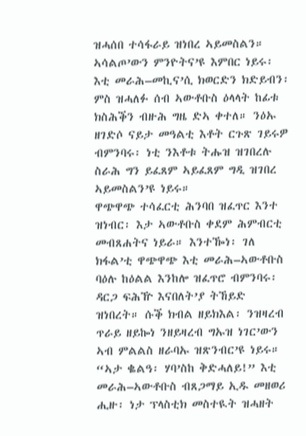ዝሓሰበ ተሳፋራይ ዝነበረ ኣይመስልን። ኣሳልጦ’ውን ምንዮትና’ዩ እምበር ነይሩ፡ እቲ መራሕ–መኪና’ሲ ክወርድን ክድይብን፡ ምስ ዝሓለፉ ሰብ ኣውቶቡስ ዕላላት ከፊቱ ክስሕቕን ብዙሕ ግዜ ድኣ ቀተለ። ንዕኡ ዘገድሶ ናይታ መዓልቲ እቶት ርጉጽ ገይሩዎ ብምንባሩ፡ ነቲ ንእቶቱ ትሑዝ ዝገበረሉ ስራሕ ግን ይፈጸም ኣይፈጸም ግዲ ዝገበረ ኣይመስልን’ዩ ነይሩ።
ዋጭዋጭ ተሳፈርቲ ሕንባበ ዝፈጥር እንተ ዝነብር፡ እታ ኣውቶቡስ ቀደም ሕምብርቲ መብጸሐትና ነይራ። እንተዀነ፡ ገለ ክፋል’ቲ ዋጭዋጭ እቲ መራሕ–ኣውቶቡስ ባዕሉ ከዕልል እንከሎ ዝፈጥሮ ብምንባሩ፡ ዳርጋ ፍሕዅ እናበለት’ያ ትኸይድ ዝነበረት። ሱቕ ክብል ዘይክእል፡ ንዝዛረብ ጥራይ ዘይኰነ ንዘይዛረብ ግኡዝ ነገር’ውን ኣብ ምልልስ ዘራባኡ ዝጽንብር’ዩ ነይሩ።
“ኣታ ቈልዓ፡ ሃባ’ስከ ቅድሓለይ!” እቲ መራሕ–ኣውቶቡስ ብጸጋማይ ኢዱ መዘወሪ ሒዙ፡ ነታ ፕላስቲክ መስተዪት ዝሓዘት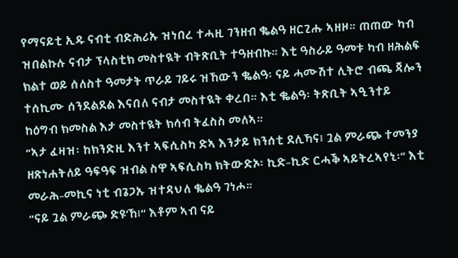የማናይቲ ኢዱ ናብቲ ብድሕሪኡ ዝነበረ ተሓዚ ገንዘብ ቈልዓ ዘርጊሑ ኣዘዞ። ጠጠው ካብ ዝበልኩሉ ናብታ ፕላስቲክ መስተዪት ብትጽቢት ተዓዘብኩ። እቲ ዓስራይ ዓመቱ ካብ ዘሕልፍ ክልተ ወይ ሰለስተ ዓመታት ጥራይ ገይሩ ዝኸውን ቈልዓ፡ ናይ ሓሙሽተ ሊትሮ ብጫ ጃሎን ተሰኪሙ ሰንደልደል እናበለ ናብታ መስተዪት ቀረበ። እቲ ቈልዓ፡ ትጽቢት ኣዒንተይ ከዕግብ ክመስል እታ መስተዪት ክሳብ ትፈስስ መለኣ።
“ኣታ ፈዛዝ፡ ከክንድዚ እንተ ኣፍሲስካ ድኣ እንታይ ክንሰቲ ደሊኻና፧ ጓል ምራጭ ተመንያ ዘጽነሐትለይ ዓፍዓፍ ዝብል ስዋ ኣፍሲስካ ክትውድኦ፡ ኪድ–ኪድ ርሓቕ ኣይትረኣየኒ፡” እቲ መራሕ–መኪና ነቲ ብጌጋኡ ዝተዳህለ ቈልዓ ገነሖ።
“ናይ ጓል ምራጭ ድዩ’ኸ፧” እቶም ኣብ ናይ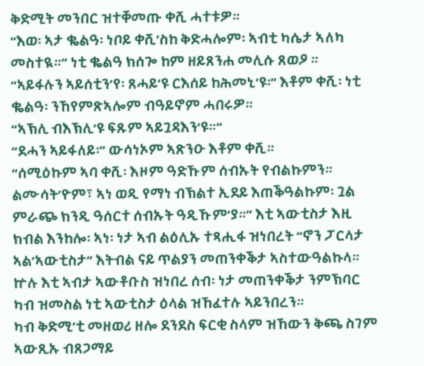ቅድሚት መንበር ዝተቐመጡ ቀሺ ሓተቱዎ።
“እወ፡ ኣታ ቈልዓ፡ ነቦይ ቀሺ’ስከ ቅድሓሎም፡ ኣብቲ ካሴታ ኣለካ መስተዪ።” ነቲ ቈልዓ ክሰጐ ከም ዘይጸንሐ መሊሱ ጸወዖ ።
“ኣይፋሉን ኣይሰቲን’የ፡ ጸሓይ’ዩ ርእሰይ ከሕመኒ’ዩ፡” እቶም ቀሺ፡ ነቲ ቈልዓ፡ ንኸየምጽኣሎም ብዓይኖም ሓበሩዎ።
“ኣኽሊ ብእኽሊ‘ዩ ፍጹም ኣይጓዳእን‘ዩ።“
“ደሓን ኣይፋለይ፡” ውሳነኦም ኣጽንዑ እቶም ቀሺ።
“ሰሚዕኩም ኣባ ቀሺ፡ እዞም ዓድኹም ሰብኡት የብልኩምን። ልሙሳት’ዮም፣ ኣነ ወዲ የማነ ብኽልተ ኢደይ እጠቕዓልኩም፡ ጓል ምራጭ ክንዲ ዓሰርተ ሰብኡት ዓዲኹም’ያ።” እቲ ኣውቲስታ እዚ ክብል እንከሎ፡ ኣነ፡ ነታ ኣብ ልዕሊኡ ተጻሒፋ ዝነበረት “ኖን ፓርላታ ኣል’ኣውቲስታ” እትብል ናይ ጥልያን መጠንቀቕታ ኣስተውዓልኩላ። ኵሉ እቲ ኣብታ ኣውቶቡስ ዝነበረ ሰብ፡ ነታ መጠንቀቕታ ንምኽባር ካብ ዝመስል ነቲ ኣውቲስታ ዕላል ዝኸፈተሉ ኣይንበረን።
ካብ ቅድሚ’ቲ መዘወሪ ዘሎ ደንደስ ፍርቂ ስላም ዝኸውን ቅጫ ስገም ኣውጺኡ ብጸጋማይ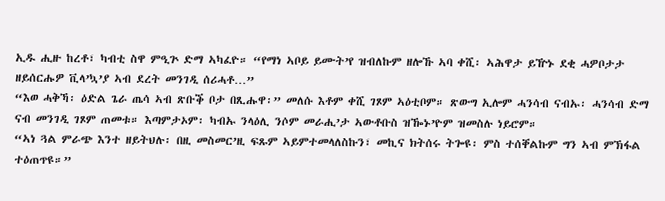ኢዱ ሒዙ ከረቶ፣ ካብቲ ስዋ ምዒጕ ድማ ኣካፈዮ። “የማነ ኣቦይ ይሙት’የ ዝብለኩም ዘሎኹ ኣባ ቀሺ፡ ኣሕዋታ ይዅኑ ደቂ ሓዎቦታታ ዘይሰርሑዎ ቪላ’ኳ’ያ ኣብ ደረት መንገዲ ሰሪሓቶ…”
“እወ ሓቅኻ፡ ዕድል ጌራ ጤሳ ኣብ ጽቡቕ ቦታ በጺሑዋ፡” መለሱ እቶም ቀሺ ገጾም ኣዕቲቦም። ጽውግ ኢሎም ሓንሳብ ናብኡ፡ ሓንሳብ ድማ ናብ መንገዲ ገጾም ጠመቱ። እጣምታኦም፡ ካብኡ ንላዕሊ ንሶም መራሒ’ታ ኣውቶቡስ ዝዀኑ’ዮም ዝመስሉ ነይሮም።
“ኣነ ጓል ምራጭ እንተ ዘይትህሉ፡ በዚ መስመር’ዚ ፍጹም ኣይምተመላለስኩን፣ መኪና ክትሰሩ ትጐዩ፡ ምስ ተሰቐልኩም ግን ኣብ ምኽፋል ተዕጠጥዩ።”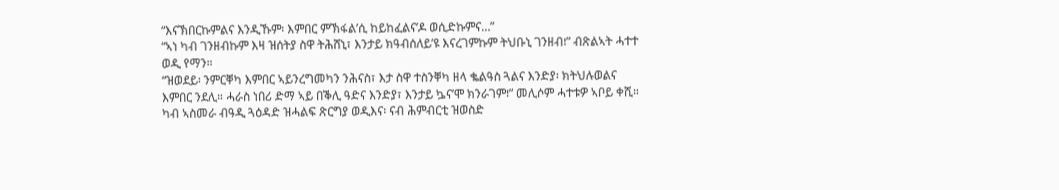“እናኽበርኩምልና እንዲኹም፡ እምበር ምኽፋል’ሲ ከይከፈልና’ዶ ወሲድኩምና…”
“ኣነ ካብ ገንዘብኩም እዛ ዝሰትያ ስዋ ትሕሸኒ፣ እንታይ ክዓብሰለይ’ዩ እናረገምኩም ትህቡኒ ገንዘብ፧” ብጽልኣት ሓተተ ወዲ የማን።
“ዝወደይ፡ ንምርቐካ እምበር ኣይንረግመካን ንሕናስ፣ እታ ስዋ ተስንቐካ ዘላ ቈልዓስ ጓልና እንድያ፡ ክትህሉወልና እምበር ንደሊ። ሓራስ ነበሪ ድማ ኣይ በቕሊ ዓድና እንድያ፣ እንታይ ኴና’ሞ ክንራገም፧” መሊሶም ሓተቱዎ ኣቦይ ቀሺ።
ካብ ኣስመራ ብዓዲ ጓዕዳድ ዝሓልፍ ጽርግያ ወዲእና፡ ናብ ሕምብርቲ ዝወስድ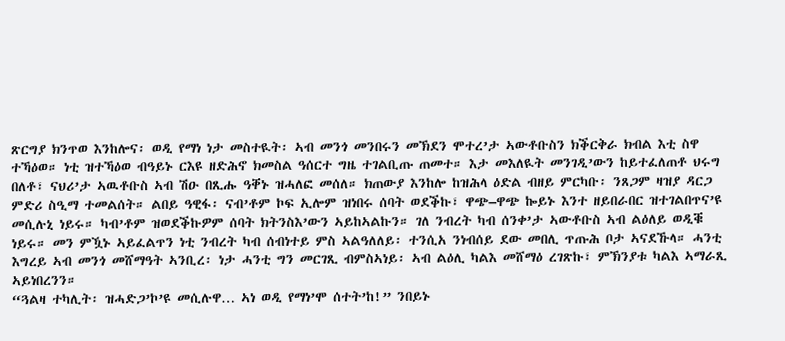ጽርግያ ክንጥወ እንከሎና፡ ወዲ የማነ ነታ መስተዪት፡ ኣብ መንጎ መንበሩን መኽደን ሞተረ’ታ ኣውቶቡስን ክቕርቅራ ክብል እቲ ስዋ ተኻዕወ። ነቲ ዝተኻዕወ ብዓይኑ ርእዩ ዘድሕኖ ክመስል ዓሰርተ ግዜ ተገልቢጡ ጠመተ። እታ መእለዪት መንገዲ’ውን ከይተፈለጠቶ ህሩግ በለቶ፣ ናህሪ’ታ ኣዉቶቡስ ኣብ ሽዑ በጺሑ ዓቐኑ ዝሓለፎ መሰለ። ክጠውያ እንከሎ ከዝሕላ ዕድል ብዘይ ምርካቡ፡ ንጸጋም ዛዝያ ዳርጋ ምድሪ ስዒማ ተመልሰት። ልበይ ዓዊፋ፡ ናብ’ቶም ኮፍ ኢሎም ዝነበሩ ሰባት ወደቕኩ፣ ዋጭ–ዋጭ ኰይኑ እንተ ዘይበራበር ዝተገልበጥና’ዩ መሲሉኒ ነይሩ። ካብ’ቶም ዝወደቕኩዎም ሰባት ክትንስእ’ውን ኣይከኣልኩን። ገለ ንብረት ካብ ሰንቀ’ታ ኣውቶቡስ ኣብ ልዕለይ ወዲቑ ነይሩ። መን ምዃኑ ኣይፈልጥን ነቲ ንብረት ካብ ሰብነተይ ምስ ኣልዓለለይ፡ ተንሲአ ንነብሰይ ደው መበሊ ጥጡሕ ቦታ ኣናደኹላ። ሓንቲ እግረይ ኣብ መንጎ መሸማዓት ኣንቢረ፡ ነታ ሓንቲ ግን መርገጺ ብምስኣነይ፡ ኣብ ልዕሊ ካልእ መሸማዕ ረገጽኩ፣ ምኽንያቱ ካልእ ኣማራጺ ኣይነበረንን።
“ጓልዛ ተካሊት፡ ዝሓድጋ’ኮ’ዩ መሲሉዋ… ኣነ ወዲ የማነ’ሞ ሰተት’ከ!” ንበይኑ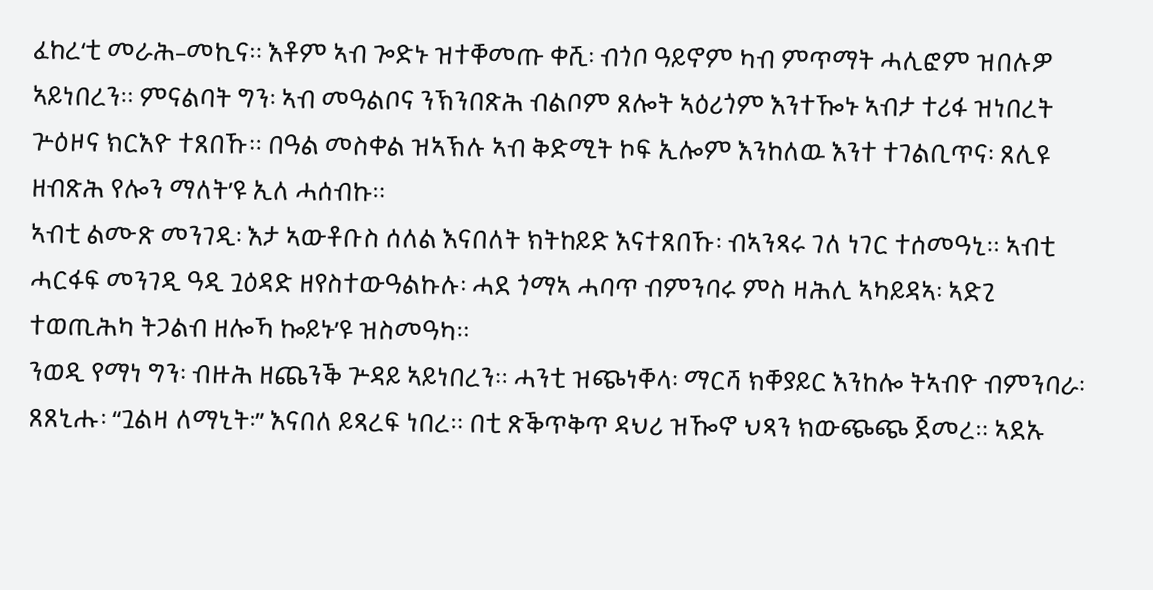ፈከረ‘ቲ መራሕ–መኪና። እቶም ኣብ ጐድኑ ዝተቐመጡ ቀሺ፡ ብጎቦ ዓይኖም ካብ ምጥማት ሓሊፎም ዝበሉዎ ኣይነበረን። ምናልባት ግን፡ ኣብ መዓልቦና ንኽንበጽሕ ብልቦም ጸሎት ኣዕሪጎም እንተዀኑ ኣብታ ተሪፋ ዝነበረት ጕዕዞና ክርእዮ ተጸበኹ። በዓል መስቀል ዝኣኽሉ ኣብ ቅድሚት ኮፍ ኢሎም እንከለዉ እንተ ተገልቢጥና፡ ጸሊዩ ዘብጽሕ የሎን ማለት’ዩ ኢለ ሓሰብኩ።
ኣብቲ ልሙጽ መንገዲ፡ እታ ኣውቶቡስ ሰለል እናበለት ክትከይድ እናተጸበኹ፡ ብኣንጻሩ ገለ ነገር ተሰመዓኒ። ኣብቲ ሓርፋፍ መንገዲ ዓዲ ጓዕዳድ ዘየስተውዓልኩሉ፡ ሓደ ጎማኣ ሓባጥ ብምንባሩ ምስ ዛሕሊ ኣካይዳኣ፡ ኣድጊ ተወጢሕካ ትጋልብ ዘሎኻ ኰይኑ’ዩ ዝስመዓካ።
ንወዲ የማነ ግን፡ ብዙሕ ዘጨንቕ ጕዳይ ኣይነበረን። ሓንቲ ዝጭነቐላ፡ ማርሻ ክቐያይር እንከሎ ትኣብዮ ብምንባራ፡ ጸጸኒሑ፡ “ጓልዛ ለማኒት፡” እናበለ ይጻረፍ ነበረ። በቲ ጽቕጥቅጥ ዳህሪ ዝዀኖ ህጻን ክውጭጭ ጀመረ። ኣደኡ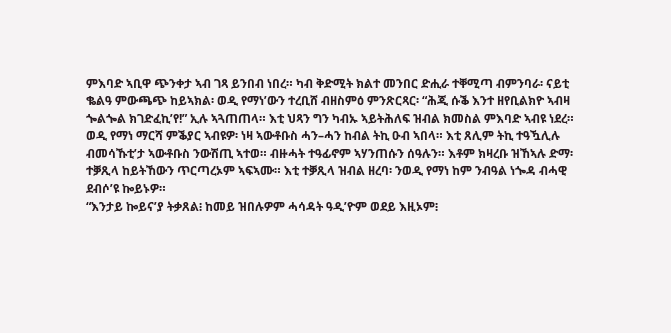ምእባድ ኣቢዋ ጭንቀታ ኣብ ገጻ ይንበብ ነበረ። ካብ ቅድሚት ክልተ መንበር ድሒራ ተቐሚጣ ብምንባራ፡ ናይቲ ቈልዓ ምውጫጭ ከይኣክል፡ ወዲ የማነ’ውን ተረቢሸ ብዘስምዕ ምንጽርጻር፡ “ሕጂ ሱቕ እንተ ዘየቢልክዮ ኣብዛ ጐልጐል ክገድፈኪ’የ!” ኢሉ ኣጓጠጠላ። እቲ ህጻን ግን ካብኡ ኣይትሕለፍ ዝብል ክመስል ምእባድ ኣብዩ ነደረ።
ወዲ የማነ ማርሻ ምቕያር ኣብዩዎ፡ ነዛ ኣውቶቡስ ሓን–ሓን ከብል ትኪ ዑብ ኣበላ። እቲ ጸሊም ትኪ ተዓዃሊሉ ብመሳኹቲ’ታ ኣውቶቡስ ንውሽጢ ኣተወ። ብዙሓት ተዓፊኖም ኣሃንጠሱን ሰዓሉን። እቶም ክዛረቡ ዝኸኣሉ ድማ፡ ተቓጺላ ከይትኸውን ጥርጣረኦም ኣፍኣሙ። እቲ ተቓጺላ ዝብል ዘረባ፡ ንወዲ የማነ ከም ንብዓል ነጐዳ ብሓዊ ደብሶ’ዩ ኰይኑዎ።
“እንታይ ኰይና’ያ ትቃጸል፧ ከመይ ዝበሉዎም ሓሳዳት ዓዲ’ዮም ወደይ እዚኦም፧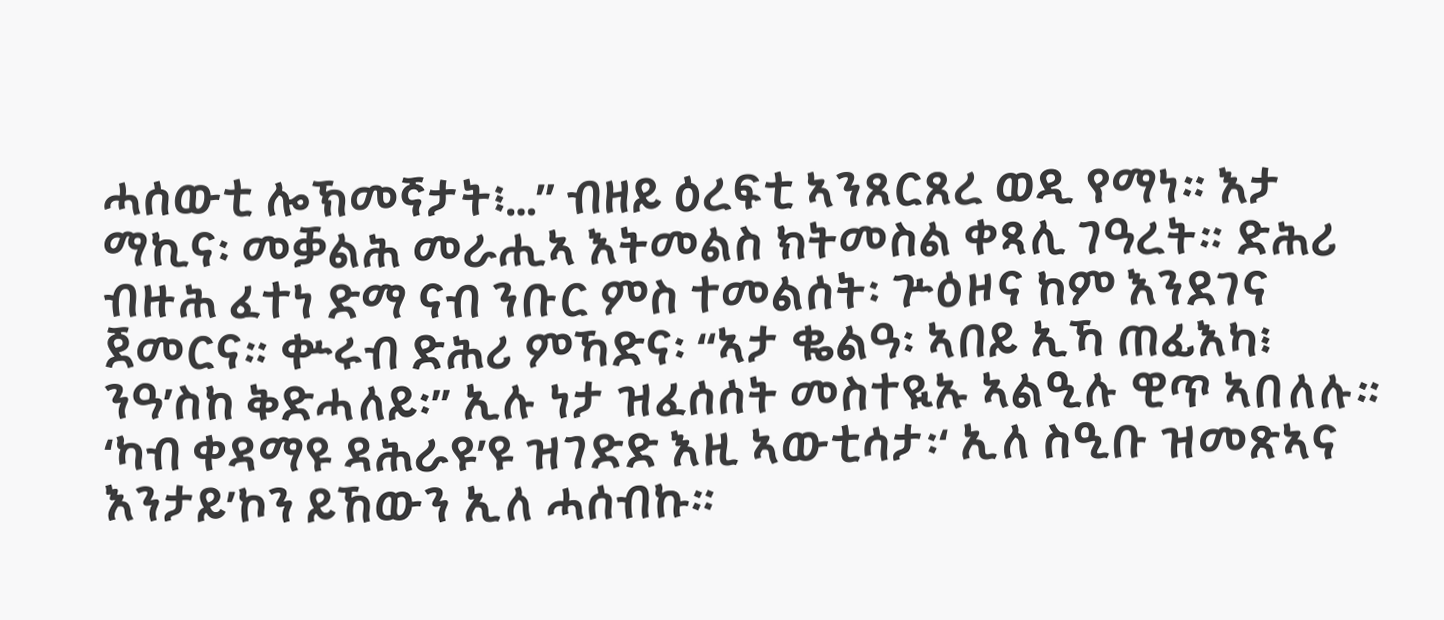ሓሰውቲ ሎኽመኛታት፧…” ብዘይ ዕረፍቲ ኣንጸርጸረ ወዲ የማነ። እታ ማኪና፡ መቓልሕ መራሒኣ እትመልስ ክትመስል ቀጻሊ ገዓረት። ድሕሪ ብዙሕ ፈተነ ድማ ናብ ንቡር ምስ ተመልሰት፡ ጕዕዞና ከም እንደገና ጀመርና። ቍሩብ ድሕሪ ምኻድና፡ “ኣታ ቈልዓ፡ ኣበይ ኢኻ ጠፊእካ፧ ንዓ’ስከ ቅድሓለይ፡” ኢሉ ነታ ዝፈሰሰት መስተዪኡ ኣልዒሉ ዊጥ ኣበለሉ።
‘ካብ ቀዳማዩ ዳሕራዩ’ዩ ዝገድድ እዚ ኣውቲሳታ፡‘ ኢለ ስዒቡ ዝመጽኣና እንታይ’ኮን ይኸውን ኢለ ሓሰብኩ።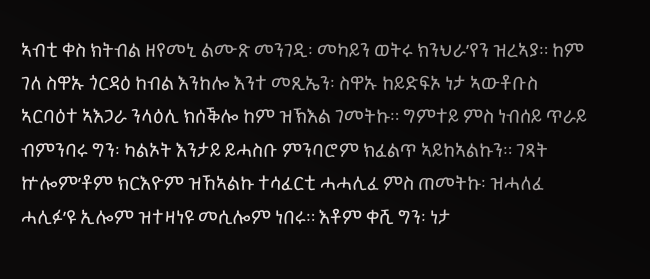ኣብቲ ቀስ ክትብል ዘየመኒ ልሙጽ መንገዲ፡ መካይን ወትሩ ክንህራ’የን ዝረኣያ። ከም ገለ ስዋኡ ጎርዳዕ ከብል እንከሎ እንተ መጺኤን፡ ስዋኡ ከይድፍኦ ነታ ኣውቶቡስ ኣርባዕተ ኣእጋራ ንላዕሊ ክሰቕሎ ከም ዝኽእል ገመትኩ። ግምተይ ምስ ነብሰይ ጥራይ ብምንባሩ ግን፡ ካልኦት እንታይ ይሓስቡ ምንባሮም ክፈልጥ ኣይከኣልኩን። ገጻት ኵሎም’ቶም ክርእዮም ዝኸኣልኩ ተሳፈርቲ ሓሓሊፈ ምስ ጠመትኩ፡ ዝሓለፈ ሓሊፉ’ዩ ኢሎም ዝተዛነዩ መሲሎም ነበሩ። እቶም ቀሺ ግን፡ ነታ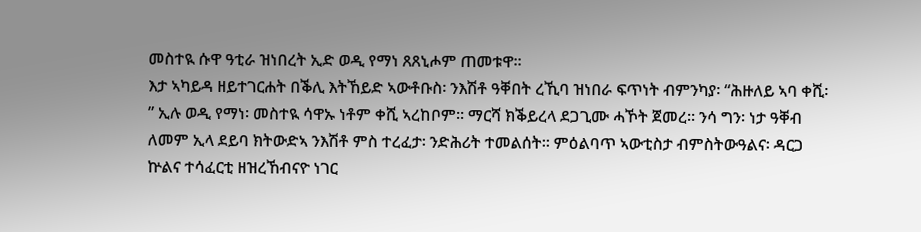መስተዪ ሱዋ ዓቲራ ዝነበረት ኢድ ወዲ የማነ ጸጸኒሖም ጠመቱዋ።
እታ ኣካይዳ ዘይተገርሐት በቕሊ እትኸይድ ኣውቶቡስ፡ ንእሽቶ ዓቐበት ረኺባ ዝነበራ ፍጥነት ብምንካያ፡ “ሕዙለይ ኣባ ቀሺ፡” ኢሉ ወዲ የማነ፡ መስተዪ ሳዋኡ ነቶም ቀሺ ኣረከቦም። ማርሻ ክቕይረላ ደጋጊሙ ሓኾት ጀመረ። ንሳ ግን፡ ነታ ዓቐብ ለመም ኢላ ደይባ ክትውድኣ ንእሽቶ ምስ ተረፈታ፡ ንድሕሪት ተመልሰት። ምዕልባጥ ኣውቲስታ ብምስትውዓልና፡ ዳርጋ ኵልና ተሳፈርቲ ዘዝረኸብናዮ ነገር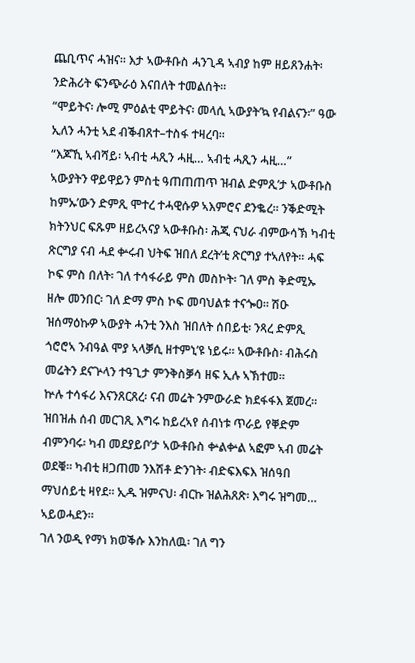ጨቢጥና ሓዝና። እታ ኣውቶቡስ ሓንጊዳ ኣብያ ከም ዘይጸንሐት፡ ንድሕሪት ፍንጭራዕ እናበለት ተመልሰት።
“ሞይትና፡ ሎሚ ምዕልቲ ሞይትና፡ መላሲ ኣውያት’ኳ የብልናን፡” ዓው ኢለን ሓንቲ ኣደ ብቕብጸተ–ተስፋ ተዛረባ።
“እጆኺ ኣብሻይ፡ ኣብቲ ሓጺን ሓዚ… ኣብቲ ሓጺን ሓዚ…”
ኣውያትን ዋይዋይን ምስቲ ዓጠጠጠጥ ዝብል ድምጺ’ታ ኣውቶቡስ ከምኡ’ውን ድምጺ ሞተረ ተሓዊሱዎ ኣእምሮና ደንቈረ። ንቕድሚት ክትንህር ፍጹም ዘይረኣናያ ኣውቶቡስ፡ ሕጂ ናህራ ብምውሳኽ ካብቲ ጽርግያ ናብ ሓደ ቍሩብ ህትፍ ዝበለ ደረት’ቲ ጽርግያ ተኣለየት። ሓፍ ኮፍ ምስ በለት፡ ገለ ተሳፋራይ ምስ መስኮት፡ ገለ ምስ ቅድሚኡ ዘሎ መንበር፡ ገለ ድማ ምስ ኮፍ መባህልቱ ተናጐዐ። ሽዑ ዝሰማዕኩዎ ኣውያት ሓንቲ ንእስ ዝበለት ሰበይቲ፡ ንጻረ ድምጺ ጎሮሮኣ ንብዓል ሞያ ኣላቓሲ ዘተምኒ’ዩ ነይሩ። ኣውቶቡስ፡ ብሕሩስ መሬትን ደናጕላን ተዓጊታ ምንቅስቓሳ ዘፍ ኢሉ ኣኽተመ።
ኵሉ ተሳፋሪ እናንጸርጸረ፡ ናብ መሬት ንምውራድ ክደፋፋእ ጀመረ። ዝበዝሐ ሰብ መርገጺ እግሩ ከይረኣየ ሰብነቱ ጥራይ የቐድም ብምንባሩ፡ ካብ መደያይቦ’ታ ኣውቶቡስ ቍልቍል ኣፎም ኣብ መሬት ወደቑ። ካብቲ ዘጋጠመ ንእሽቶ ድንገት፡ ብድፍእፍእ ዝሰዓበ ማህሰይቲ ዛየደ። ኢዱ ዝምናህ፡ ብርኩ ዝልሕጸጽ፡ እግሩ ዝግመ… ኣይወሓደን።
ገለ ንወዲ የማነ ክወቕሱ እንከለዉ፡ ገለ ግን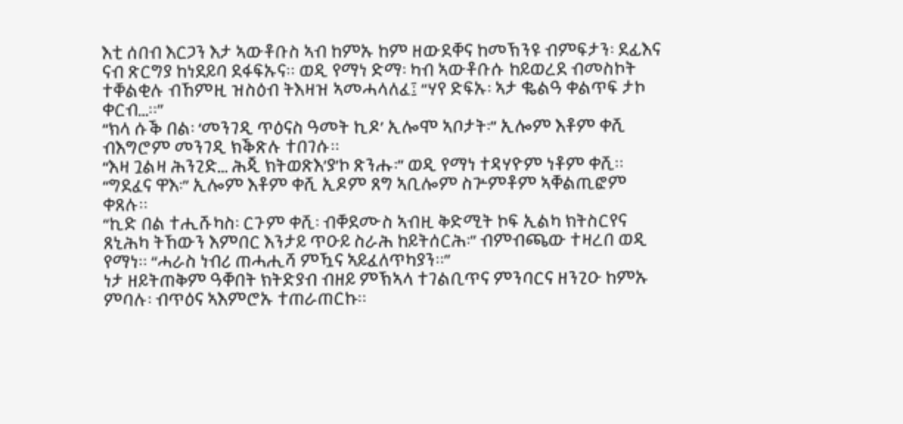እቲ ሰበብ እርጋን እታ ኣውቶቡስ ኣብ ከምኡ ከም ዘውደቐና ከመኽንዩ ብምፍታን፡ ደፊእና ናብ ጽርግያ ከነደይባ ደፋፍኡና። ወዲ የማነ ድማ፡ ካብ ኣውቶቡሱ ከይወረደ ብመስኮት ተቐልቂሉ ብኸምዚ ዝስዕብ ትእዛዝ ኣመሓላለፈ፤ “ሃየ ድፍኡ፡ ኣታ ቈልዓ ቀልጥፍ ታኮ ቀርብ…።”
“ክላ ሱቕ በል፡ ‘መንገዲ ጥዕናስ ዓመት ኪዶ’ ኢሎሞ ኣቦታት፡” ኢሎም እቶም ቀሺ ብእግሮም መንገዲ ክቕጽሉ ተበገሱ።
“እዛ ጓልዛ ሕንጊድ… ሕጂ ክትወጽእ’ያ’ኮ ጽንሑ፡” ወዲ የማነ ተዳሃዮም ነቶም ቀሺ።
“ግደፈና ዋእ፡” ኢሎም እቶም ቀሺ ኢዶም ጸግ ኣቢሎም ስጕምቶም ኣቐልጢፎም ቀጸሉ።
“ኪድ በል ተሒሹካስ፡ ርጉም ቀሺ፡ ብቐደሙስ ኣብዚ ቅድሚት ኮፍ ኢልካ ክትስርየና ጸኒሕካ ትኸውን እምበር እንታይ ጥዑይ ስራሕ ከይትሰርሕ፡” ብምብጫው ተዛረበ ወዲ የማነ። “ሓራስ ነብሪ ጠሓሒሻ ምዃና ኣይፈለጥካያን።”
ነታ ዘይትጠቅም ዓቐበት ክትድያብ ብዘይ ምኽኣላ ተገልቢጥና ምንባርና ዘንጊዑ ከምኡ ምባሉ፡ ብጥዕና ኣእምሮኡ ተጠራጠርኩ።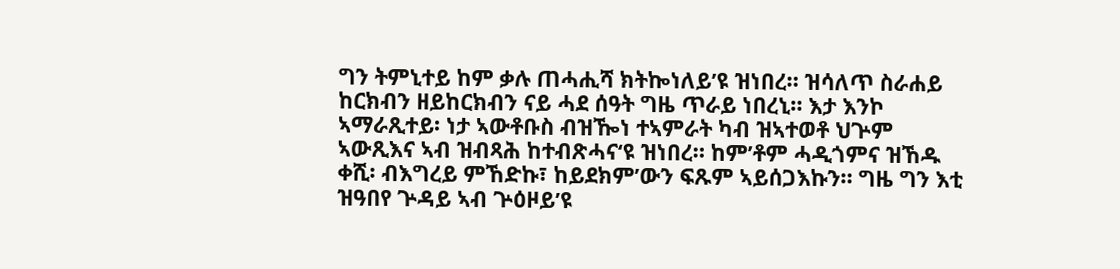ግን ትምኒተይ ከም ቃሉ ጠሓሒሻ ክትኰነለይ’ዩ ዝነበረ። ዝሳለጥ ስራሐይ ከርክብን ዘይከርክብን ናይ ሓደ ሰዓት ግዜ ጥራይ ነበረኒ። እታ እንኮ ኣማራጺተይ፡ ነታ ኣውቶቡስ ብዝዀነ ተኣምራት ካብ ዝኣተወቶ ህጕም ኣውጺእና ኣብ ዝብጻሕ ከተብጽሓና‘ዩ ዝነበረ። ከም’ቶም ሓዲጎምና ዝኸዱ ቀሺ፡ ብእግረይ ምኸድኩ፣ ከይደክም’ውን ፍጹም ኣይሰጋእኩን። ግዜ ግን እቲ ዝዓበየ ጕዳይ ኣብ ጕዕዞይ’ዩ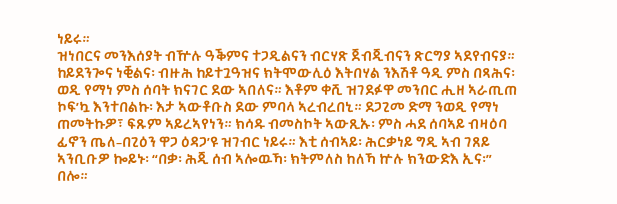ነይሩ።
ዝነበርና መንእሰያት ብዅሉ ዓቕምና ተጋዲልናን ብርሃጽ ጀብጂብናን ጽርግያ ኣደየብናያ። ከይደንጐና ነቒልና፡ ብዙሕ ከይተጓዓዝና ክትሞውሊዕ እትበሃል ንእሽቶ ዓዲ ምስ በጻሕና፡ ወዲ የማነ ምስ ሰባት ክናገር ደው ኣበለና። እቶም ቀሺ ዝገደፉዋ መንበር ሒዘ ኣራጢጠ ኮፍ’ኳ እንተበልኩ፡ እታ ኣውቶቡስ ደው ምባላ ኣረብረበኒ። ደጋጊመ ድማ ንወዲ የማነ ጠመትኩዎ፣ ፍጹም ኣይረኣየነን። ክሳዱ ብመስኮት ኣውጺኡ፡ ምስ ሓደ ሰባኣይ ብዛዕባ ፊኖን ጤለ–በጊዕን ዋጋ ዕዳጋ’ዩ ዝገብር ነይሩ። እቲ ሰብኣይ፡ ሕርቃነይ ግዲ ኣብ ገጸይ ኣንቢቡዎ ኰይኑ፡ “በቃ፡ ሕጂ ሰብ ኣሎዉኻ፡ ክትምለስ ከለኻ ኵሉ ክንውድእ ኢና፡” በሎ።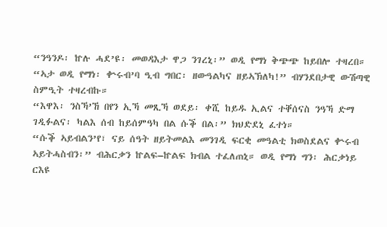“ንዓንዶ፡ ኵሉ ሓደ’ዩ፡ መወዳእታ ዋጋ ንገረኒ፡” ወዲ የማነ ቅጭጭ ከይበሎ ተዛረበ።
“ኣታ ወዲ የማነ፡ ቍሩብ’ባ ዒብ ግበር፡ ዘውዓልካና ዘይኣኽለካ!” ብሃንደበታዊ ውሽጣዊ ስምዒት ተዛረብኩ።
“እዋእ፡ ንስኻ’ኸ በየን ኢኻ መጺኻ ወደይ፡ ቀሺ ከይዱ ኢልና ተቐሰናስ ንዓኻ ድማ ገዲፉልና፡ ካልእ ሰብ ከይሰምዓካ በል ሱቕ በል፡” ክህድደኒ ፈተነ።
“ሱቕ ኣይብልን’የ፣ ናይ ሰዓት ዘይትመልእ መንገዲ ፍርቂ መዓልቲ ክወስደልና ቍሩብ ኣይትሓስብን፡” ብሕርቃን ኵልፍ–ኵልፍ ክብል ተፈለጠኒ። ወዲ የማነ ግን፡ ሕርቃነይ ርእዩ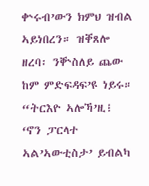ቍሩብ’ውን ክምህ ዝብል ኣይነበረን። ዝቐጸሎ ዘረባ፡ ንቝስለይ ጨው ከም ምድፍዳፍ’ዩ ነይሩ።
“ትርእዮ ኣሎኻ’ዚ፧ ‘ኖን ፓርላተ ኣል’ኣውቲስታ’ ይብልካ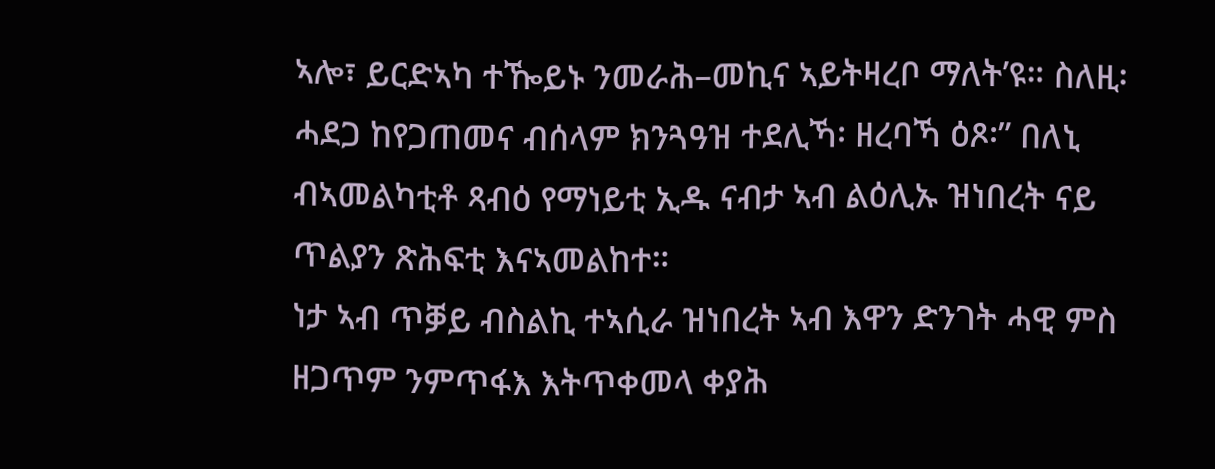ኣሎ፣ ይርድኣካ ተዀይኑ ንመራሕ–መኪና ኣይትዛረቦ ማለት’ዩ። ስለዚ፡ ሓደጋ ከየጋጠመና ብሰላም ክንጓዓዝ ተደሊኻ፡ ዘረባኻ ዕጾ፡” በለኒ ብኣመልካቲቶ ጻብዕ የማነይቲ ኢዱ ናብታ ኣብ ልዕሊኡ ዝነበረት ናይ ጥልያን ጽሕፍቲ እናኣመልከተ።
ነታ ኣብ ጥቓይ ብስልኪ ተኣሲራ ዝነበረት ኣብ እዋን ድንገት ሓዊ ምስ ዘጋጥም ንምጥፋእ እትጥቀመላ ቀያሕ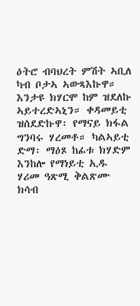ዕትሮ ብባህረት ምሽት ኣቢለ ካብ ቦታኣ ኣውጻእኩዋ። እንታዩ ክሃርሞ ከም ዝደለኩ ኣይተረድኣኒን። ቀዳመይቲ ዝሰደድኩዋ፡ የማናይ ክፋል ግንባሩ ሃረመቶ። ካልኣይቲ ድማ፡ ማዕጾ ከፊቱ ክሃድም እንከሎ የማነይቲ ኢዱ ሃሪመ ዓጽሚ ቅልጽሙ ክሳብ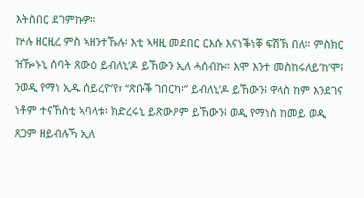እትስበር ደገምኩዎ።
ኵሉ ዘርዚረ ምስ ኣዘንተኹሉ፡ እቲ ኣዛዚ መደበር ርእሱ እናነቕነቐ ፍሽኽ በለ። ምስክር ዝዀኑኒ ሰባት ጸውዕ ይብለኒ’ዶ ይኸውን ኢለ ሓሰብኩ። እሞ እንተ መስከሩለይ’ከ’ሞ፧ ንወዲ የማነ ኢዱ ሰይረዮ’የ፣ “ጽቡቕ ገበርካ፡” ይብለኒ’ዶ ይኸውን፧ ዋላስ ከም እንደገና ነቶም ተናኸስቲ ኣባላቱ፡ ክድረሩኒ ይጽውዖም ይኸውን፧ ወዲ የማነስ ከመይ ወዲ ጸጋም ዘይብሉኻ ኢለ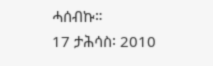ሓሰብኩ።
17 ታሕሳስ፡ 2010